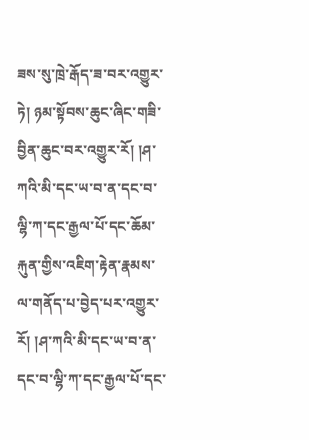ཟས་སུ་ཁྲེ་རྒོད་ཟ་བར་འགྱུར་ཏེ། ཉམ་སྟོབས་ཆུང་ཞིང་གཟི་བྱིན་ཆུང་བར་འགྱུར་རོ། །ཤ་ཀའི་མི་དང་ཡ་བ་ན་དང་བ་ལྷི་ཀ་དང་རྒྱལ་པོ་དང་ཆོམ་རྐུན་གྱིས་འཇིག་རྟེན་རྣམས་ལ་གནོད་པ་བྱེད་པར་འགྱུར་རོ། །ཤ་ཀའི་མི་དང་ཡ་བ་ན་དང་བ་ལྷི་ཀ་དང་རྒྱལ་པོ་དང་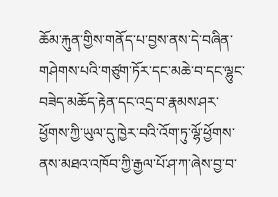ཆོམ་རྐུན་གྱིས་གནོད་པ་བྱས་ནས་དེ་བཞིན་གཤེགས་པའི་གཙུག་ཏོར་དང་མཆེ་བ་དང་ལྷུང་བཟེད་མཆོད་རྟེན་དང་འདྲ་བ་རྣམས་ཤར་ཕྱོགས་ཀྱི་ཡུལ་དུ་ཁྱེར་བའི་འོག་ཏུ་ལྷོ་ཕྱོགས་ནས་མཐའ་འཁོབ་ཀྱི་རྒྱལ་པོ་ཤ་ཀ་ཞེས་བྱ་བ་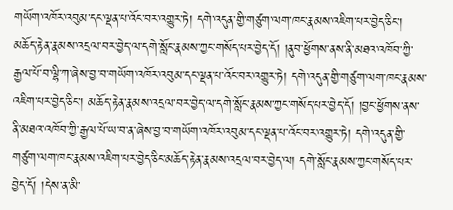གཡོག་འཁོར་འབུམ་དང་ལྡན་པ་འོང་བར་འགྱུར་ཏེ། དགེ་འདུན་གྱི་གཙུག་ལག་ཁང་རྣམས་འཇིག་པར་བྱེད་ཅིང་། མཆོད་རྟེན་རྣམས་འདྲལ་བར་བྱེད་ལ་དགེ་སློང་རྣམས་ཀྱང་གསོད་པར་བྱེད་དོ། །ནུབ་ཕྱོགས་ནས་ནི་མཐའ་འཁོབ་ཀྱི་རྒྱལ་པོ་བ་ལྷི་ཀ་ཞེས་བྱ་བ་གཡོག་འཁོར་འབུམ་དང་ལྡན་པ་འོང་བར་འགྱུར་ཏེ། དགེ་འདུན་གྱི་གཙུག་ལག་ཁང་རྣམས་འཇིག་པར་བྱེད་ཅིང་། མཆོད་རྟེན་རྣམས་འདྲལ་བར་བྱེད་ལ་དགེ་སློང་རྣམས་ཀྱང་གསོད་པར་བྱེད་དོ། །བྱང་ཕྱོགས་ནས་ནི་མཐའ་འཁོབ་ཀྱི་རྒྱལ་པོ་ཡ་བ་ན་ཞེས་བྱ་བ་གཡོག་འཁོར་འབུམ་དང་ལྡན་པ་འོང་བར་འགྱུར་ཏེ། དགེ་འདུན་གྱི་གཙུག་ལག་ཁང་རྣམས་འཇིག་པར་བྱེད་ཅིང་མཆོད་རྟེན་རྣམས་འདྲལ་བར་བྱེད་ལ། དགེ་སློང་རྣམས་ཀྱང་གསོད་པར་བྱེད་དོ། །དེས་ན་མི་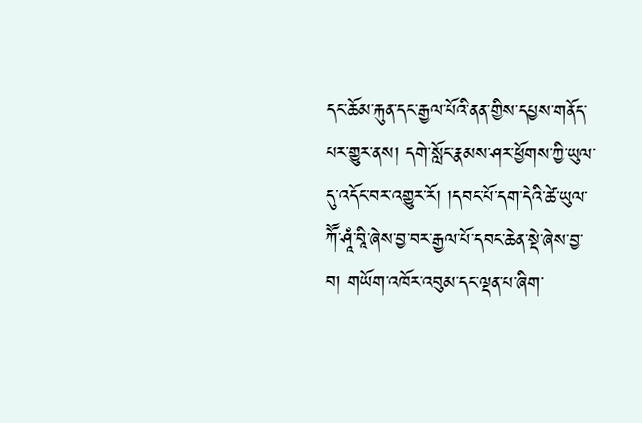དང་ཆོམ་རྐུན་དང་རྒྱལ་པོའི་ནན་གྱིས་དཔྱས་གནོད་པར་གྱུར་ནས། དགེ་སློང་རྣམས་ཤར་ཕྱོགས་ཀྱི་ཡུལ་དུ་འདོང་བར་འགྱུར་རོ། །དབང་པོ་དག་དེའི་ཚེ་ཡུལ་ཀཽ་ཤཱཾ་བཱི་ཞེས་བྱ་བར་རྒྱལ་པོ་དབང་ཆེན་སྡེ་ཞེས་བྱ་བ། གཡོག་འཁོར་འབུམ་དང་ལྡན་པ་ཞིག་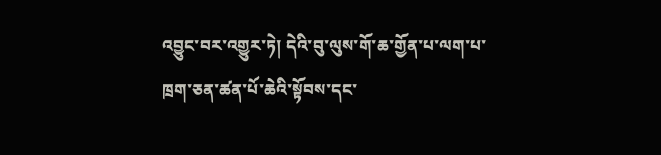འབྱུང་བར་འགྱུར་ཏེ། དེའི་བུ་ལུས་གོ་ཆ་གྱོན་པ་ལག་པ་ཁྲག་ཅན་ཚན་པོ་ཆེའི་སྟོབས་དང་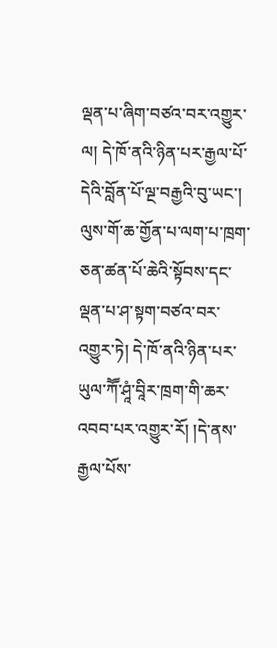ལྡན་པ་ཞིག་བཙའ་བར་འགྱུར་ལ། དེ་ཁོ་ནའི་ཉིན་པར་རྒྱལ་པོ་དེའི་བློན་པོ་ལྔ་བརྒྱའི་བུ་ཡང་། ལུས་གོ་ཆ་གྱོན་པ་ལག་པ་ཁྲག་ཅན་ཚན་པོ་ཆེའི་སྟོབས་དང་ལྡན་པ་ཤ་སྟག་བཙའ་བར་འགྱུར་ཏེ། དེ་ཁོ་ནའི་ཉིན་པར་ཡུལ་ཀཽ་ཤཱཾ་བཱིར་ཁྲག་གི་ཆར་འབབ་པར་འགྱུར་རོ། །དེ་ནས་རྒྱལ་པོས་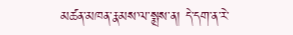མཚན་མཁན་རྣམས་ལ་སྨྲས་ན། དེ་དག་ན་རེ་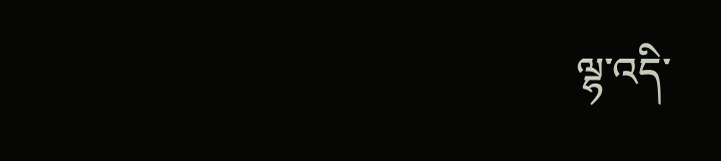ལྷ་འདི་